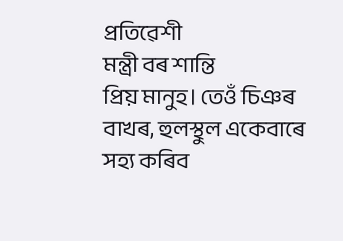প্ৰতিৱেশী
মন্ত্ৰী বৰ শান্তি
প্ৰিয় মানুহ। তেওঁ চিঞৰ বাখৰ, হুলস্থুল একেবাৰে
সহ্য কৰিব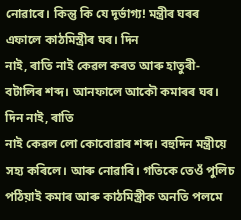নোৱাৰে। কিন্তু কি যে দূৰ্ভাগ্য! মন্ত্ৰীৰ ঘৰৰ এফালে কাঠমিস্ত্ৰীৰ ঘৰ। দিন
নাই, ৰাতি নাই কেৱল কৰত আৰু হাতুৰী-বটালিৰ শব্দ। আনফালে আকৌ কমাৰৰ ঘৰ। দিন নাই, ৰাতি
নাই কেৱল লো কোবোৱাৰ শব্দ। বহুদিন মন্ত্ৰীয়ে সহ্য কৰিলে। আৰু নোৱাৰি। গতিকে তেওঁ পুলিচ
পঠিয়াই কমাৰ আৰু কাঠমিস্ত্ৰীক অনতি পলমে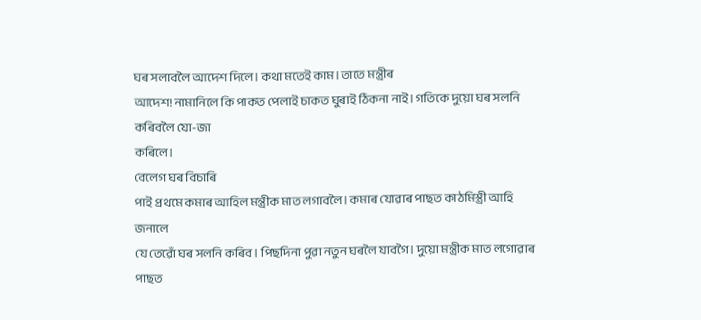ঘৰ সলাবলৈ আদেশ দিলে। কথা মতেই কাম। তাতে মন্ত্ৰীৰ
আদেশ! নামানিলে কি পাকত পেলাই চাকত ঘুৰাই ঠিকনা নাই। গতিকে দুয়ো ঘৰ সলনি কৰিবলৈ যো-জা
কৰিলে।
বেলেগ ঘৰ বিচাৰি
পাই প্ৰথমে কমাৰ আহিল মন্ত্ৰীক মাত লগাবলৈ। কমাৰ যোৱাৰ পাছত কাঠমিস্ত্ৰী আহি জনালে
যে তেৱোঁ ঘৰ সলনি কৰিব। পিছদিনা পুৱা নতুন ঘৰলৈ যাবগৈ। দুয়ো মন্ত্ৰীক মাত লগোৱাৰ পাছত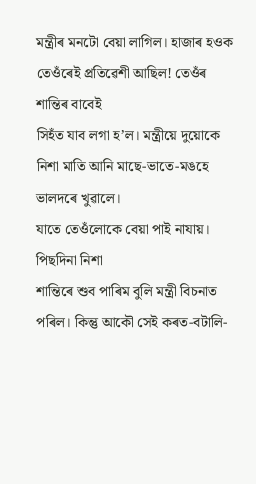মন্ত্ৰীৰ মনটো বেয়া লাগিল। হাজাৰ হওক তেওঁৰেই প্ৰতিৱেশী আছিল! তেওঁৰ শান্তিৰ বাবেই
সিহঁত যাব লগা হ’ল। মন্ত্ৰীয়ে দুয়োকে নিশা মাতি আনি মাছে-ভাতে-মঙহে ভালদৰে খুৱালে।
যাতে তেওঁলোকে বেয়া পাই নাযায়।
পিছদিনা নিশা
শান্তিৰে শুব পাৰিম বুলি মন্ত্ৰী বিচনাত পৰিল। কিন্তু আকৌ সেই কৰত-বটালি-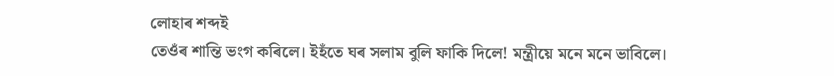লোহাৰ শব্দই
তেওঁৰ শান্তি ভংগ কৰিলে। ইহঁতে ঘৰ সলাম বুলি ফাকি দিলে! মন্ত্ৰীয়ে মনে মনে ভাবিলে।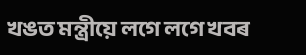খঙত মন্ত্ৰীয়ে লগে লগে খবৰ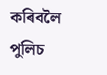কৰিবলৈ পুলিচ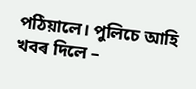পঠিয়ালে। পুলিচে আহি খবৰ দিলে –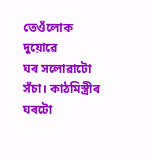তেওঁলোক দুয়োৱে
ঘৰ সলোৱাটো সঁচা। কাঠমিস্ত্ৰীৰ ঘৰটো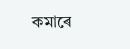কমাৰে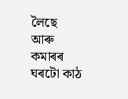লৈছে আৰু কমাৰৰ ঘৰটো কাঠ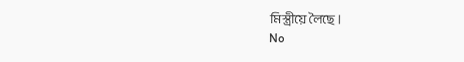মিস্ত্ৰীয়ে লৈছে।
No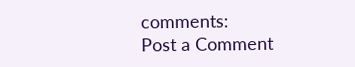comments:
Post a Comment